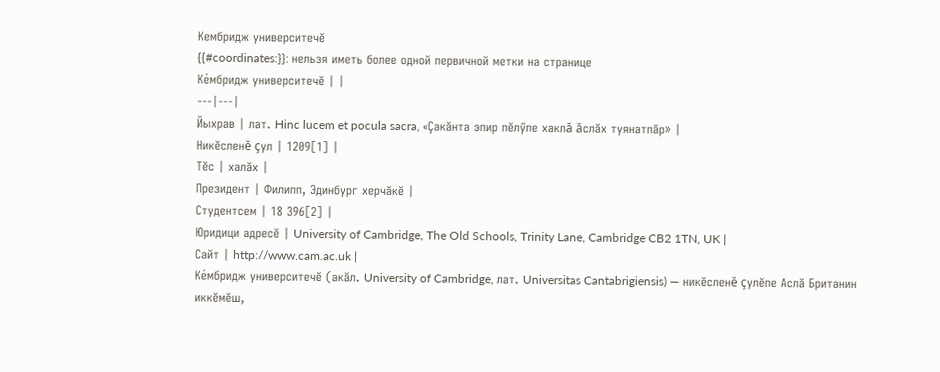Кембридж университечĕ
{{#coordinates:}}: нельзя иметь более одной первичной метки на странице
Ке́мбридж университечĕ | |
---|---|
Йыхрав | лат. Hinc lucem et pocula sacra, «Çакăнта эпир пĕлӳпе хаклă ăслăх туянатпăр» |
Никĕсленĕ çул | 1209[1] |
Тĕс | халăх |
Президент | Филипп, Эдинбург херчăкĕ |
Студентсем | 18 396[2] |
Юридици адресĕ | University of Cambridge, The Old Schools, Trinity Lane, Cambridge CB2 1TN, UK |
Сайт | http://www.cam.ac.uk |
Ке́мбридж университечĕ (акăл. University of Cambridge, лат. Universitas Cantabrigiensis) — никĕсленĕ çулĕпе Аслă Британин иккĕмĕш,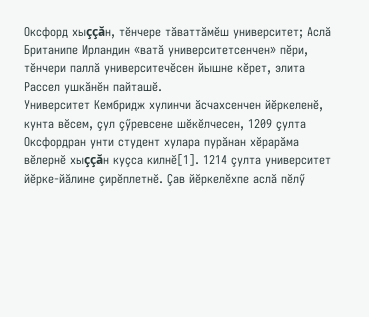Оксфорд хыççăн, тĕнчере тăваттăмĕш университет; Аслă Британипе Ирландин «ватă университетсенчен» пĕри, тĕнчери паллă университечĕсен йышне кĕрет, элита Рассел ушкăнĕн пайташĕ.
Университет Кембридж хулинчи ăсчахсенчен йĕркеленĕ, кунта вĕсем, çул çӳревсене шĕкĕлчесен, 1209 çулта Оксфордран унти студент хулара пурăнан хĕрарăма вĕлернĕ хыççăн куçса килнĕ[1]. 1214 çулта университет йĕрке-йăлине çирĕплетнĕ. Çав йĕркелĕхпе аслă пĕлӳ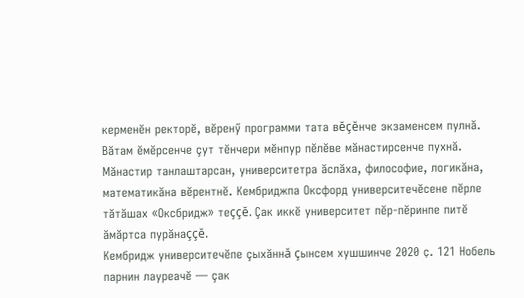керменĕн ректорĕ, вĕренӳ программи тата вĕçĕнче экзаменсем пулнă. Вăтам ĕмĕрсенче çут тĕнчери мĕнпур пĕлĕве мăнастирсенче пухнă. Мăнастир танлаштарсан, университетра ăслăха, философие, логикăна, математикăна вĕрентнĕ. Кембриджпа Оксфорд университечĕсене пĕрле тăтăшах «Оксбридж» теççĕ. Çак иккĕ университет пĕр-пĕринпе питĕ ăмăртса пурăнаççĕ.
Кембридж университечĕпе çыхăннă çынсем хушшинче 2020 ҫ. 121 Нобель парнин лауреачĕ — çак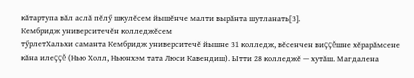кăтартупа вăл аслă пĕлӳ шкулĕсем йышĕнче малти вырăнта шутланать[3].
Кембридж университечĕн колледжĕсем
тӳрлетХальхи саманта Кембридж университечĕ йышне 31 колледж, вĕсенчен виççĕшне хĕрарăмсене кăна илеççĕ (Нью Холл, Ньюнхэм тата Люси Кавендиш). Ытти 28 колледжĕ — хутăш. Магдалена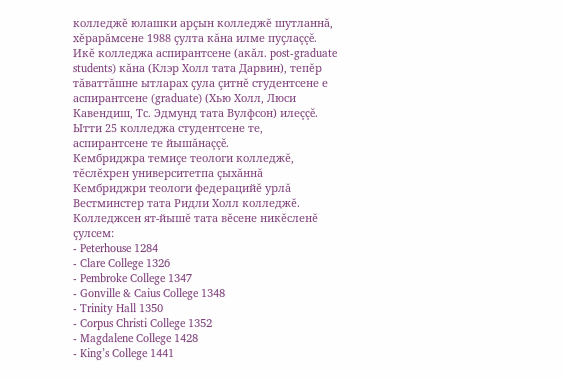колледжĕ юлашки арçын колледжĕ шутланнă, хĕрарăмсене 1988 çулта кăна илме пуçлаççĕ. Икĕ колледжа аспирантсене (акăл. post-graduate students) кăна (Клэр Холл тата Дарвин), тепĕр тăваттăшне ытларах çула çитнĕ студентсене е аспирантсене (graduate) (Хью Холл, Люси Кавендиш, Тс. Эдмунд тата Вулфсон) илеççĕ. Ытти 25 колледжа студентсене те, аспирантсене те йышăнаççĕ.
Кембриджра темиçе теологи колледжĕ, тĕслĕхрен университетпа çыхăннă Кембриджри теологи федерацийĕ урлă Вестминстер тата Ридли Холл колледжĕ.
Колледжсен ят-йышĕ тата вĕсене никĕсленĕ çулсем:
- Peterhouse 1284
- Clare College 1326
- Pembroke College 1347
- Gonville & Caius College 1348
- Trinity Hall 1350
- Corpus Christi College 1352
- Magdalene College 1428
- King’s College 1441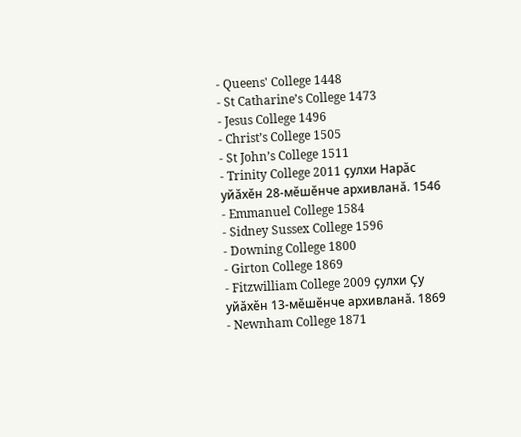- Queens' College 1448
- St Catharine’s College 1473
- Jesus College 1496
- Christ’s College 1505
- St John’s College 1511
- Trinity College 2011 ҫулхи Нарӑс уйӑхӗн 28-мӗшӗнче архивланӑ. 1546
- Emmanuel College 1584
- Sidney Sussex College 1596
- Downing College 1800
- Girton College 1869
- Fitzwilliam College 2009 ҫулхи Ҫу уйӑхӗн 13-мӗшӗнче архивланӑ. 1869
- Newnham College 1871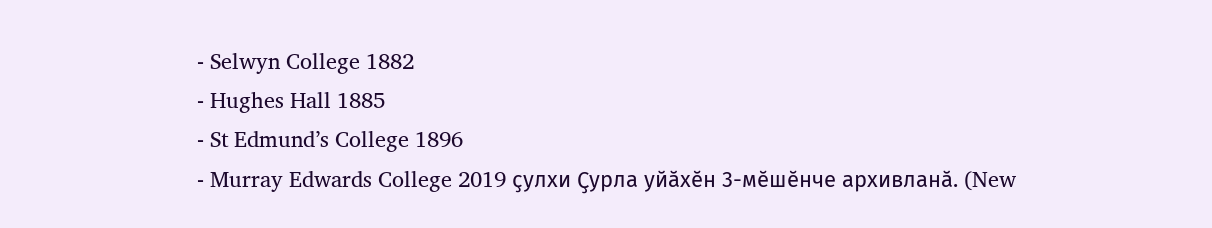- Selwyn College 1882
- Hughes Hall 1885
- St Edmund’s College 1896
- Murray Edwards College 2019 ҫулхи Ҫурла уйӑхӗн 3-мӗшӗнче архивланӑ. (New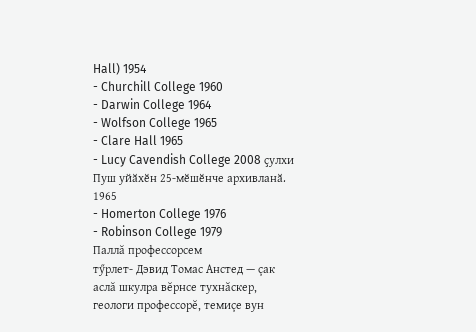Hall) 1954
- Churchill College 1960
- Darwin College 1964
- Wolfson College 1965
- Clare Hall 1965
- Lucy Cavendish College 2008 ҫулхи Пуш уйӑхӗн 25-мӗшӗнче архивланӑ. 1965
- Homerton College 1976
- Robinson College 1979
Паллă профессорсем
тӳрлет- Дэвид Томас Анстед — çак аслă шкулра вĕрнсе тухнăскер, геологи профессорĕ, темиçе вун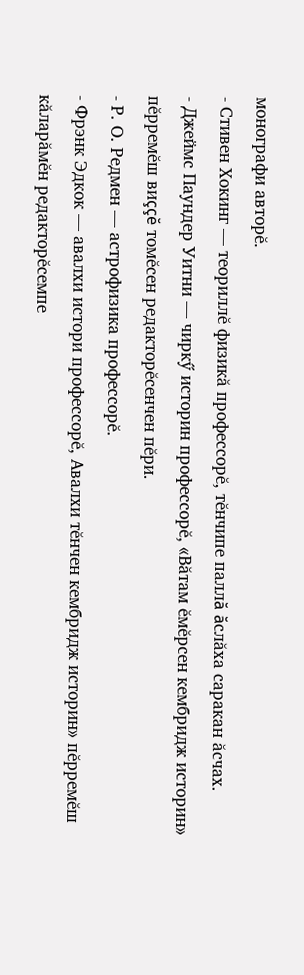монографи авторĕ.
- Стивен Хокинг — теориллĕ физикă профессорĕ, тĕнчипе паллă ăслăха саракан ăсчах.
- Джеймс Паундер Уитни — чиркӳ историн профессорĕ, «Вăтам ĕмĕрсен кембридж историн» пĕрремĕш виççĕ томĕсен редакторĕсенчен пĕри.
- Р. О. Редмен — астрофизика профессорĕ.
- Фрэнк Эдкок — авалхи истори профессорĕ, Авалхи тĕнчен кембридж историн» пĕрремĕш кăларăмĕн редакторĕсемпе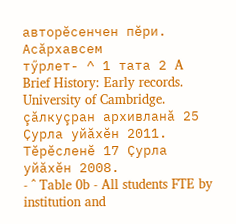авторĕсенчен пĕри.
Асăрхавсем
тӳрлет- ^ 1 тата 2 A Brief History: Early records. University of Cambridge. çăлкуçран архивланă 25 Ҫурла уйӑхӗн 2011. Тĕрĕсленĕ 17 Ҫурла уйӑхӗн 2008.
- ^ Table 0b - All students FTE by institution and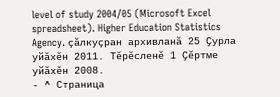level of study 2004/05 (Microsoft Excel spreadsheet). Higher Education Statistics Agency. çăлкуçран архивланă 25 Ҫурла уйӑхӗн 2011. Тĕрĕсленĕ 1 Ҫӗртме уйӑхӗн 2008.
- ^ Страница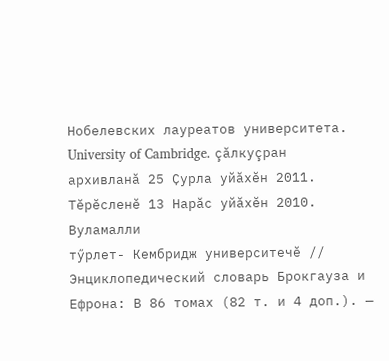Нобелевских лауреатов университета. University of Cambridge. çăлкуçран архивланă 25 Ҫурла уйӑхӗн 2011. Тĕрĕсленĕ 13 Нарӑс уйӑхӗн 2010.
Вуламалли
тӳрлет- Кембридж университечĕ // Энциклопедический словарь Брокгауза и Ефрона: В 86 томах (82 т. и 4 доп.). —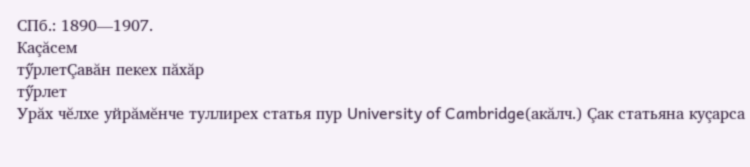СПб.: 1890—1907.
Каçăсем
тӳрлетÇавăн пекех пăхăр
тӳрлет
Урăх чĕлхе уйрăмĕнче туллирех статья пур University of Cambridge(акăлч.) Çак статьяна куçарса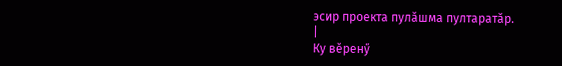эсир проекта пулăшма пултаратăр.
|
Ку вĕренӳ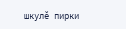шкулĕ пирки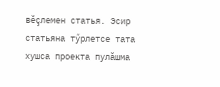вĕçлемен статья. Эсир статьяна тӳрлетсе тата хушса проекта пулăшма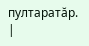пултаратăр. |